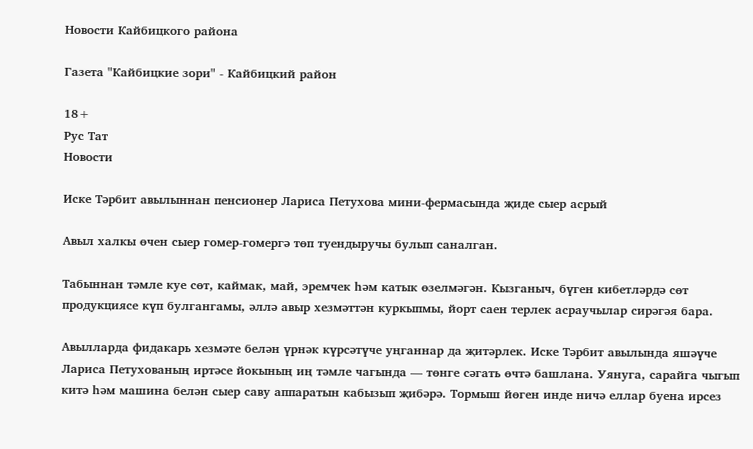Новости Кайбицкого района

Газета "Кайбицкие зори" - Кайбицкий район

18+
Рус Тат
Новости

Иске Тәрбит авылыннан пенсионер Лариса Петухова мини-фермасында җиде сыер асрый

Авыл халкы өчен сыер гомер-гомергә төп туендыручы булып саналган.

Табыннан тәмле куе сөт, каймак, май, эремчек һәм катык өзелмәгән. Кызганыч, бүген кибетләрдә сөт продукциясе күп булгангамы, әллә авыр хезмәттән куркыпмы, йорт саен терлек асраучылар сирәгәя бара.

Авылларда фидакарь хезмәте белән үрнәк күрсәтүче уңганнар да җитәрлек. Иске Тәрбит авылында яшәүче Лариса Петухованың иртәсе йокының иң тәмле чагында — төнге сәгать өчтә башлана. Уянуга, сарайга чыгып китә һәм машина белән сыер саву аппаратын кабызып җибәрә. Тормыш йөген инде ничә еллар буена ирсез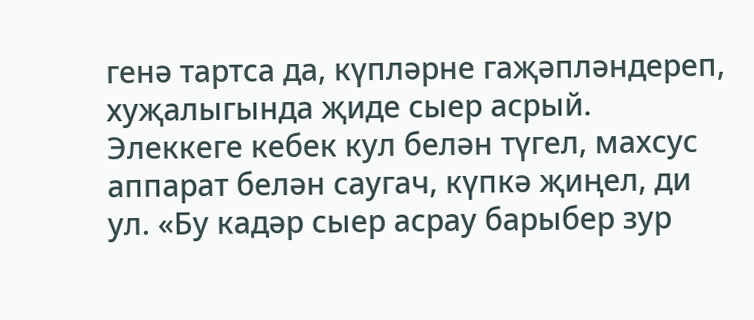генә тартса да, күпләрне гаҗәпләндереп, хуҗалыгында җиде сыер асрый. Элеккеге кебек кул белән түгел, махсус аппарат белән саугач, күпкә җиңел, ди ул. «Бу кадәр сыер асрау барыбер зур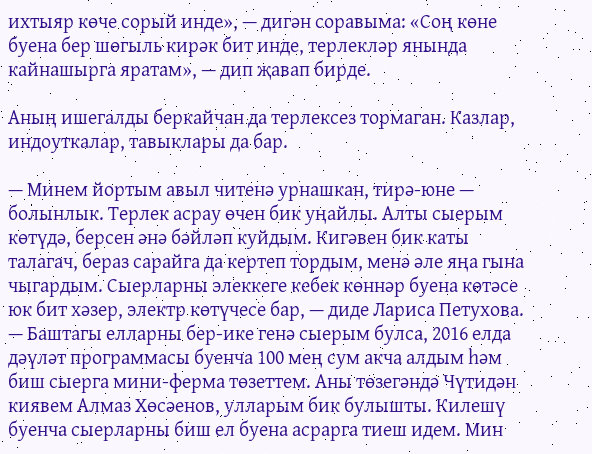ихтыяр көче сорый инде», — дигән соравыма: «Соң көне буена бер шөгыль кирәк бит инде, терлекләр янында кайнашырга яратам», — дип җавап бирде.

Аның ишегалды беркайчан да терлексез тормаган. Казлар, индоуткалар, тавыклары да бар.

— Минем йортым авыл читенә урнашкан, тирә-юне — болынлык. Терлек асрау өчен бик уңайлы. Алты сыерым көтүдә, берсен әнә бәйләп куйдым. Кигәвен бик каты талагач, бераз сарайга да кертеп тордым, менә әле яңа гына чыгардым. Сыерларны элеккеге кебек көннәр буена көтәсе юк бит хәзер, электр көтүчесе бар, — диде Лариса Петухова. — Баштагы елларны бер-ике генә сыерым булса, 2016 елда дәүләт программасы буенча 100 мең сум акча алдым һәм биш сыерга мини-ферма төзеттем. Аны төзегәндә Чүтидән киявем Алмаз Хөсәенов, улларым бик булышты. Килешү буенча сыерларны биш ел буена асрарга тиеш идем. Мин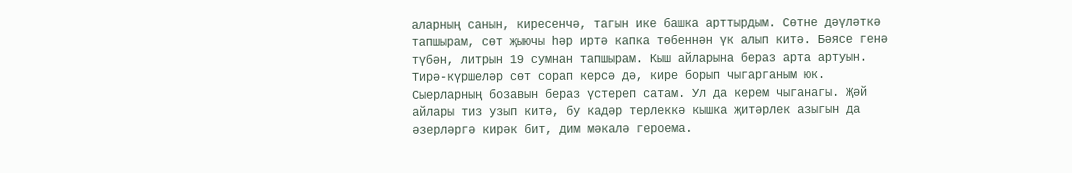аларның санын, киресенчә, тагын ике башка арттырдым. Сөтне дәүләткә тапшырам, сөт җыючы һәр иртә капка төбеннән үк алып китә. Бәясе генә түбән, литрын 19 сумнан тапшырам. Кыш айларына бераз арта артуын. Тирә-күршеләр сөт сорап керсә дә, кире борып чыгарганым юк. Сыерларның бозавын бераз үстереп сатам. Ул да керем чыганагы. Җәй айлары тиз узып китә, бу кадәр терлеккә кышка җитәрлек азыгын да әзерләргә кирәк бит, дим мәкалә героема.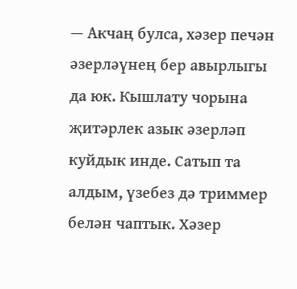— Акчаң булса, хәзер печән әзерләүнең бер авырлыгы да юк. Кышлату чорына җитәрлек азык әзерләп куйдык инде. Сатып та алдым, үзебез дә триммер белән чаптык. Хәзер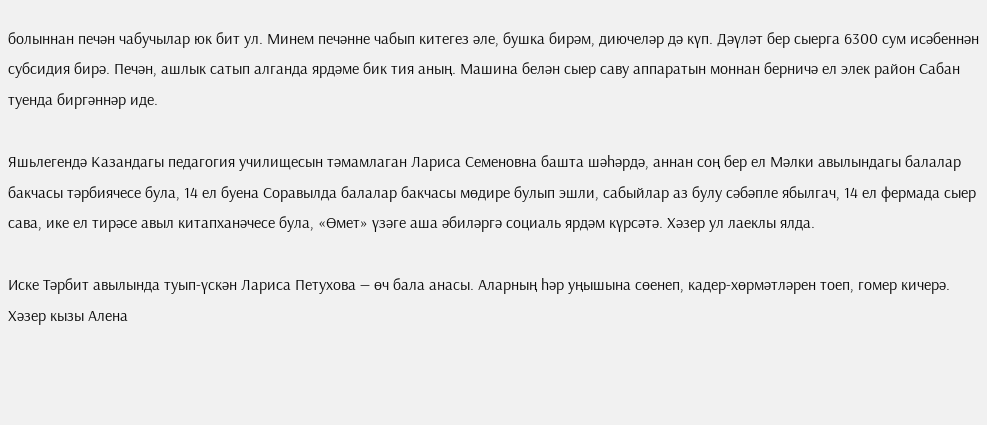болыннан печән чабучылар юк бит ул. Минем печәнне чабып китегез әле, бушка бирәм, диючеләр дә күп. Дәүләт бер сыерга 6300 сум исәбеннән субсидия бирә. Печән, ашлык сатып алганда ярдәме бик тия аның. Машина белән сыер саву аппаратын моннан берничә ел элек район Сабан туенда биргәннәр иде.

Яшьлегендә Казандагы педагогия училищесын тәмамлаган Лариса Семеновна башта шәһәрдә, аннан соң бер ел Мәлки авылындагы балалар бакчасы тәрбиячесе була, 14 ел буена Соравылда балалар бакчасы мөдире булып эшли, сабыйлар аз булу сәбәпле ябылгач, 14 ел фермада сыер сава, ике ел тирәсе авыл китапханәчесе була, «Өмет» үзәге аша әбиләргә социаль ярдәм күрсәтә. Хәзер ул лаеклы ялда.

Иске Тәрбит авылында туып-үскән Лариса Петухова — өч бала анасы. Аларның һәр уңышына сөенеп, кадер-хөрмәтләрен тоеп, гомер кичерә. Хәзер кызы Алена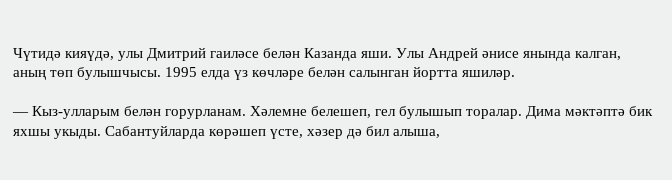Чүтидә кияүдә, улы Дмитрий гаиләсе белән Казанда яши. Улы Андрей әнисе янында калган, аның төп булышчысы. 1995 елда үз көчләре белән салынган йортта яшиләр.

— Кыз-улларым белән горурланам. Хәлемне белешеп, гел булышып торалар. Дима мәктәптә бик яхшы укыды. Сабантуйларда көрәшеп үсте, хәзер дә бил алыша,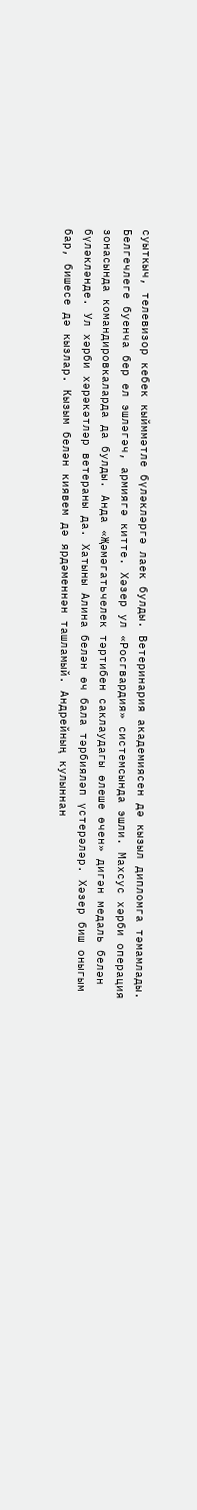суыткыч, телевизор кебек кыйммәтле бүләкләргә лаек булды. Ветеринария академиясен дә кызыл дипломга тәмамлады. Белгечлеге буенча бер ел эшләгәч, армиягә китте. Хәзер ул «Росгвардия» системсында эшли. Махсус хәрби операция зонасында командировкаларда да булды. Анда «Җәмәгатьчелек тәртибен саклаудагы өлеше өчен» дигән медаль белән бүләкләнде. Ул хәрби хәрәкәтләр ветераны да. Хатыны Алина белән өч бала тәрбияләп үстерәләр. Хәзер биш оныгым бар, бишесе дә кызлар. Кызым белән киявем дә ярдәменнән ташламый. Андрейның кулыннан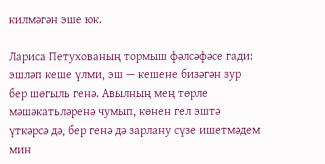килмәгән эше юк.

Лариса Петухованың тормыш фәлсәфәсе гади: эшләп кеше үлми, эш — кешене бизәгән зур бер шөгыль генә. Авылның мең төрле мәшәкатьләренә чумып, көнен гел эштә үткәрсә дә, бер генә дә зарлану сүзе ишетмәдем мин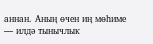аннан. Аның өчен иң мөһиме — илдә тынычлык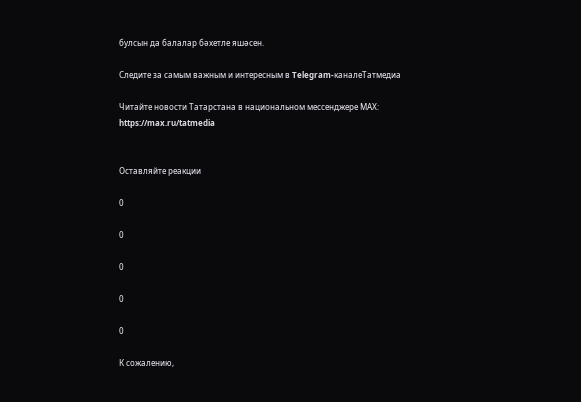булсын да балалар бәхетле яшәсен.

Следите за самым важным и интересным в Telegram-каналеТатмедиа

Читайте новости Татарстана в национальном мессенджере MАХ: https://max.ru/tatmedia


Оставляйте реакции

0

0

0

0

0

К сожалению,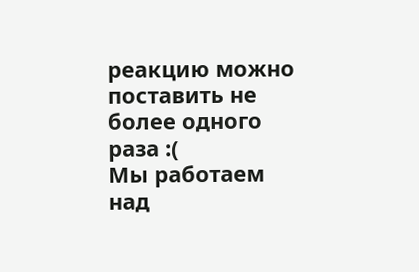реакцию можно поставить не более одного раза :(
Мы работаем над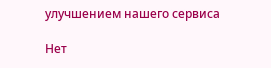улучшением нашего сервиса

Нет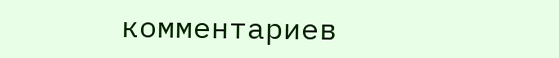комментариев